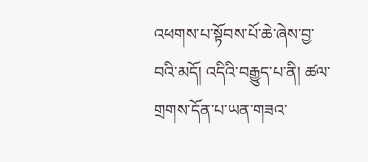འཕགས་པ་སྟོབས་པོ་ཆེ་ཞེས་བྱ་བའི་མདོ། འདིའི་བརྒྱུད་པ་ནི། ཚལ་གྲགས་དོན་པ་ཡན་གཟའ་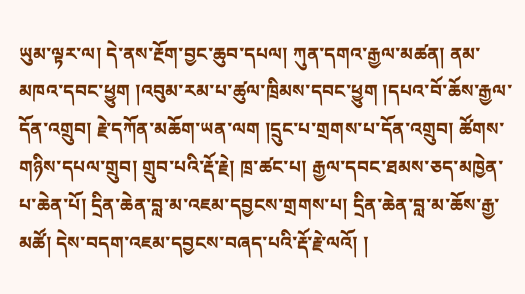ཡུམ་ལྟར་ལ། དེ་ནས་རྔོག་བྱང་ཆུབ་དཔལ། ཀུན་དགའ་རྒྱལ་མཚན། ནམ་མཁའ་དབང་ཕྱུག །འབུམ་རམ་པ་ཚུལ་ཁྲིམས་དབང་ཕྱུག །དཔའ་བོ་ཆོས་རྒྱལ་དོན་འགྲུབ། རྗེ་དཀོན་མཆོག་ཡན་ལག །དྲུང་པ་གྲགས་པ་དོན་འགྲུབ། ཚོགས་གཉིས་དཔལ་གྲུབ། གྲུབ་པའི་རྡོ་རྗེ། ཁྲ་ཚང་པ། རྒྱལ་དབང་ཐམས་ཅད་མཁྱེན་པ་ཆེན་པོ། དྲིན་ཆེན་བླ་མ་འཇམ་དབྱངས་གྲགས་པ། དྲིན་ཆེན་བླ་མ་ཆོས་རྒྱ་མཚོ། དེས་བདག་འཇམ་དབྱངས་བཞད་པའི་རྡོ་རྗེ་ལའོ། །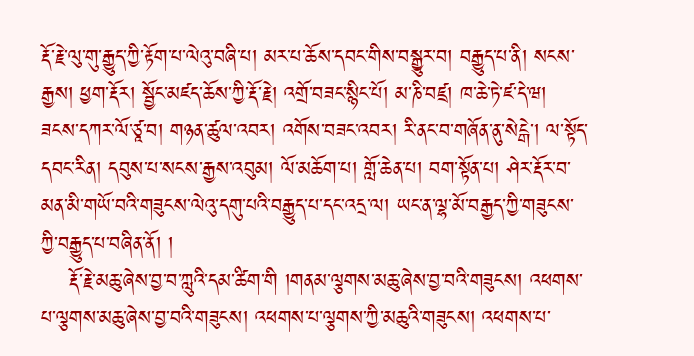རྡོ་རྗེ་ལུ་གུ་རྒྱུད་ཀྱི་རྟོག་པ་ལེའུ་བཞི་པ། མར་པ་ཆོས་དབང་གིས་བསྒྱུར་བ། བརྒྱུད་པ་ནི། སངས་རྒྱས། ཕྱག་རྡོར། སྦྱོང་མཛད་ཆོས་ཀྱི་རྡོ་རྗེ། འགྲོ་བཟང་སྙིང་པོ། མ་ཎི་བཛྲ། ཁ་ཆེ་ཏེ་ཛ་དེ་ཝ། ཟངས་དཀར་ལོ་ཙཱ་བ། གཉན་ཚུལ་འབར། འགོས་བཟང་འབར། རི་ནང་བ་གཞོན་ནུ་སེངྒེ་། ལ་སྟོད་དབང་རིན། དབུས་པ་སངས་རྒྱས་འབུམ། ལོ་མཆོག་པ། གློ་ཆེན་པ། བག་སྟོན་པ། ཤེར་རྡོར་བ་མན་མི་གཡོ་བའི་གཟུངས་ལེའུ་དགུ་པའི་བརྒྱུད་པ་དང་འདྲ་ལ། ཡང་ན་ལྷ་མོ་བརྒྱད་ཀྱི་གཟུངས་ཀྱི་བརྒྱུད་པ་བཞིན་ནོ། །
    རྡོ་རྗེ་མཆུ་ཞེས་བྱ་བ་ཀླུའི་དམ་ཚིག་གི །གནམ་ལྕགས་མཆུ་ཞེས་བྱ་བའི་གཟུངས། འཕགས་པ་ལྕགས་མཆུ་ཞེས་བྱ་བའི་གཟུངས། འཕགས་པ་ལྕགས་ཀྱི་མཆུའི་གཟུངས། འཕགས་པ་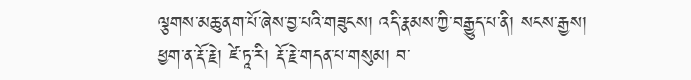ལྕགས་མཆུ་ནག་པོ་ཞེས་བྱ་པའི་གཟུངས། འདི་རྣམས་ཀྱི་བརྒྱུད་པ་ནི། སངས་རྒྱས། ཕྱག་ན་རྡོ་རྗེ། ཛེ་ཏཱ་རི། རྡོ་རྗེ་གདན་པ་གསུམ། བ་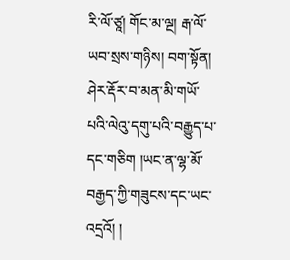རི་ལོ་ཙཱ། གོང་མ་ལྔ། རྒ་ལོ་ཡབ་སྲས་གཉིས། བག་སྟོན། ཤེར་རྡོར་བ་མན་མི་གཡོ་པའི་ལེའུ་དགུ་པའི་བརྒྱུད་པ་དང་གཅིག །ཡང་ན་ལྷ་མོ་བརྒྱད་ཀྱི་གཟུངས་དང་ཡང་འདྲའོ། །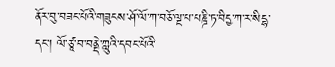ནོར་བུ་བཟང་པོའི་གཟུངས་ཤོ་ལོ་ཀ་བཅོ་ལྔ་པ་པཎྜི་ཏ་བིདྱ་ཀ་ར་སིདྷ་དང་། ལོ་ཙཱ་བ་བནྡེ་ཀླུའི་དབང་པོའི་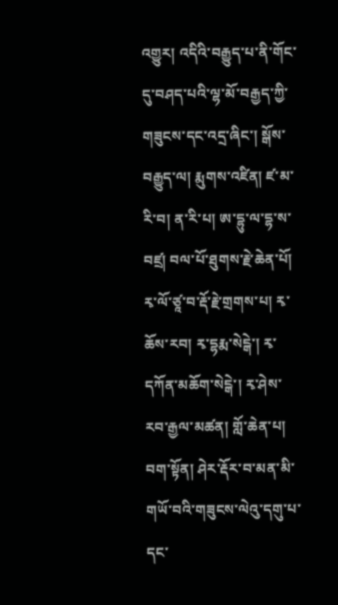འགྱུར། འདིའི་བརྒྱུད་པ་ནི་གོང་དུ་བཤད་པའི་ལྷ་མོ་བརྒྱད་ཀྱི་གཟུངས་དང་འདྲ་ཞིང་། སྒོས་བརྒྱུད་ལ། རྨུགས་འཛིན། ཛ་མ་རི་བ། ན་རི་པ། ཨ་དྷུ་ལ་དྷ་ས་བཛྲ། བལ་པོ་ཐུགས་རྗེ་ཆེན་པོ། རྭ་ལོ་ཙཱ་བ་རྡོ་རྗེ་གྲགས་པ། རྭ་ཆོས་རབ། རྭ་དྷརྨ་སེངྒེ་། རྭ་དཀོན་མཆོག་སེངྒེ་། རྭ་ཤེས་རབ་རྒྱལ་མཚན། གློ་ཆེན་པ། བག་སྟོན། ཤེར་རྡོར་བ་མན་མི་གཡོ་བའི་གཟུངས་ལེའུ་དགུ་པ་དང་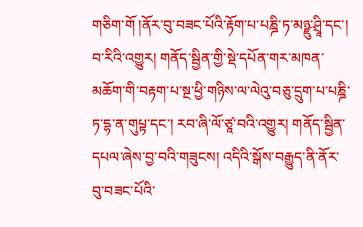གཅིག་གོ །ནོར་བུ་བཟང་པོའི་རྟོག་པ་པཎྜི་ཏ་མཉྫུ་ཤྲཱི་དང་། བ་རིའི་འགྱུར། གནོད་སྦྱིན་གྱི་སྡེ་དཔོན་གར་མཁན་མཆོག་གི་བརྟག་པ་སྔ་ཕྱི་གཉིས་ལ་ལེའུ་བཅུ་དྲུག་པ་པཎྜི་ཏ་དྷ་ན་གུཔྟ་དང་། རབ་ཞི་ལོ་ཙཱ་བའི་འགྱུར། གནོད་སྦྱིན་དཔལ་ཞེས་བྱ་བའི་གཟུངས། འདིའི་སྒོས་བརྒྱུད་ནི་ནོར་བུ་བཟང་པོའི་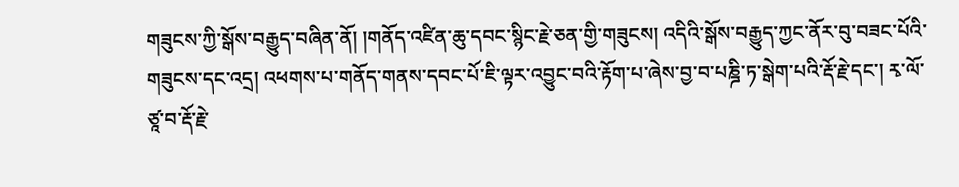གཟུངས་ཀྱི་སྒོས་བརྒྱུད་བཞིན་ནོ། །གནོད་འཛིན་ཆུ་དབང་སྙིང་རྗེ་ཅན་གྱི་གཟུངས། འདིའི་སྒོས་བརྒྱུད་ཀྱང་ནོར་བུ་བཟང་པོའི་གཟུངས་དང་འདྲ། འཕགས་པ་གནོད་གནས་དབང་པོ་ཇི་ལྟར་འབྱུང་བའི་རྟོག་པ་ཞེས་བྱ་བ་པཎྜི་ཏ་སྒེག་པའི་རྡོ་རྗེ་དང་། རྭ་ལོ་ཙཱ་བ་རྡོ་རྗེ་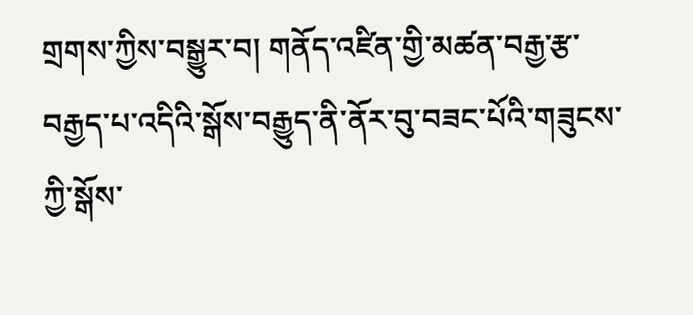གྲགས་ཀྱིས་བསྒྱུར་བ། གནོད་འཛིན་གྱི་མཚན་བརྒྱ་རྩ་བརྒྱད་པ་འདིའི་སྒོས་བརྒྱུད་ནི་ནོར་བུ་བཟང་པོའི་གཟུངས་ཀྱི་སྒོས་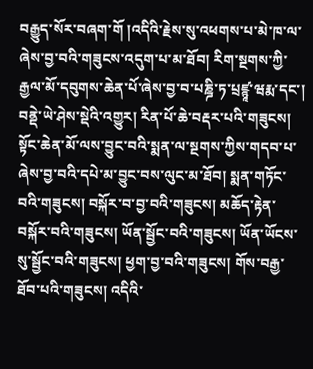བརྒྱུད་སོར་བཞག་གོ །འདིའི་རྗེས་སུ་འཕགས་པ་མེ་ཁ་ལ་ཞེས་བྱ་བའི་གཟུངས་འདུག་པ་མ་ཐོབ། རིག་སྔགས་ཀྱི་རྒྱལ་མོ་དབུགས་ཆེན་པོ་ཞེས་བྱ་བ་པཎྜི་ཏ་པྲཛྙཱ་ཝརྨ་དང་། བནྡེ་ཡེ་ཤེས་སྡེའི་འགྱུར། རིན་པོ་ཆེ་བརྡར་པའི་གཟུངས། སྟོང་ཆེན་མོ་ལས་བྱུང་བའི་སྨན་ལ་སྔགས་ཀྱིས་གདབ་པ་ཞེས་བྱ་བའི་དཔེ་མ་བྱུང་བས་ལུང་མ་ཐོབ། སྨན་གཏོང་བའི་གཟུངས། བསྐོར་བ་བྱ་བའི་གཟུངས། མཆོད་རྟེན་བསྐོར་བའི་གཟུངས། ཡོན་སྦྱོང་བའི་གཟུངས། ཡོན་ཡོངས་སུ་སྦྱོང་བའི་གཟུངས། ཕྱག་བྱ་བའི་གཟུངས། གོས་བརྒྱ་ཐོབ་པའི་གཟུངས། འདིའི་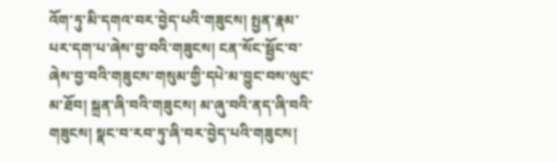འོག་ཏུ་མི་དགའ་བར་བྱེད་པའི་གཟུངས། སྤྱན་རྣམ་པར་དག་པ་ཞེས་བྱ་བའི་གཟུངས། ངན་སོང་སྦྱོང་བ་ཞེས་བྱ་བའི་གཟུངས་གསུམ་གྱི་དཔེ་མ་བྱུང་བས་ལུང་མ་ཐོབ། སྐྲན་ཞི་བའི་གཟུངས། མ་ཞུ་བའི་ནད་ཞི་བའི་གཟུངས། སྣང་བ་རབ་ཏུ་ཞི་བར་བྱེད་པའི་གཟུངས།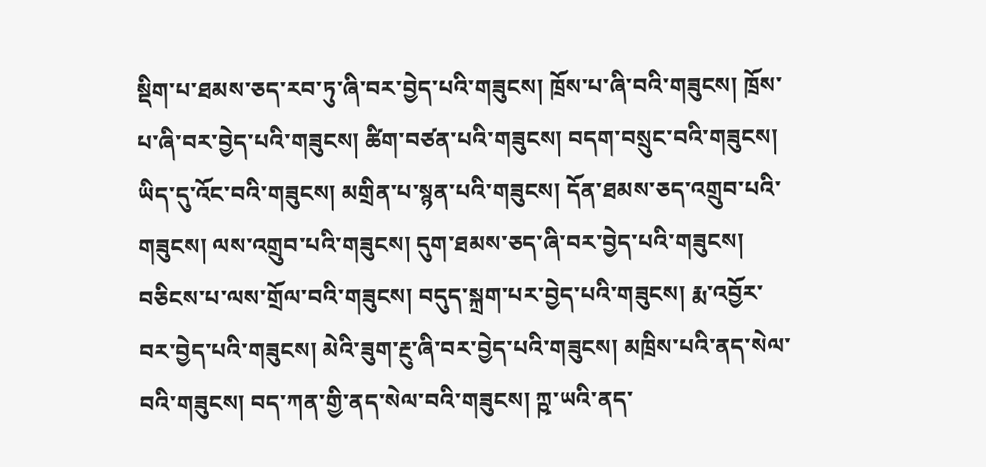སྡིག་པ་ཐམས་ཅད་རབ་ཏུ་ཞི་བར་བྱེད་པའི་གཟུངས། ཁྲོས་པ་ཞི་བའི་གཟུངས། ཁྲོས་པ་ཞི་བར་བྱེད་པའི་གཟུངས། ཚིག་བཙན་པའི་གཟུངས། བདག་བསྲུང་བའི་གཟུངས། ཡིད་དུ་འོང་བའི་གཟུངས། མགྲིན་པ་སྙན་པའི་གཟུངས། དོན་ཐམས་ཅད་འགྲུབ་པའི་གཟུངས། ལས་འགྲུབ་པའི་གཟུངས། དུག་ཐམས་ཅད་ཞི་བར་བྱེད་པའི་གཟུངས། བཅིངས་པ་ལས་གྲོལ་བའི་གཟུངས། བདུད་སྐྲག་པར་བྱེད་པའི་གཟུངས། རྨ་འབྱོར་བར་བྱེད་པའི་གཟུངས། མེའི་ཟུག་རྔུ་ཞི་བར་བྱེད་པའི་གཟུངས། མཁྲིས་པའི་ནད་སེལ་བའི་གཟུངས། བད་ཀན་གྱི་ནད་སེལ་བའི་གཟུངས། ཀྵ་ཡའི་ནད་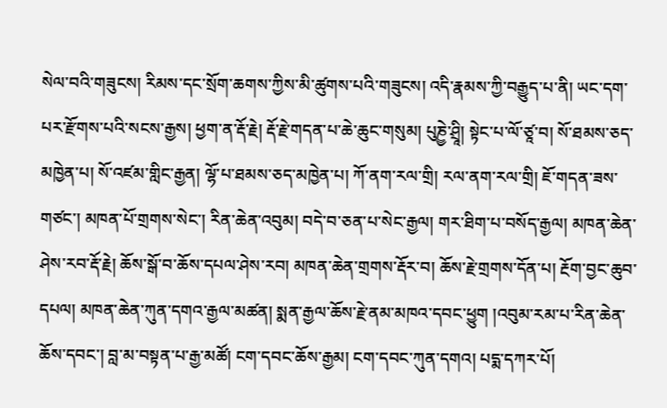སེལ་བའི་གཟུངས། རིམས་དང་སྲོག་ཆགས་ཀྱིས་མི་ཚུགས་པའི་གཟུངས། འདི་རྣམས་ཀྱི་བརྒྱུད་པ་ནི། ཡང་དག་པར་རྫོགས་པའི་སངས་རྒྱས། ཕྱག་ན་རྡོ་རྗེ། རྡོ་རྗེ་གདན་པ་ཆེ་ཆུང་གསུམ། པུཎྱེ་ཤྲཱི། སྟེང་པ་ལོ་ཙཱ་བ། སོ་ཐམས་ཅད་མཁྱེན་པ། སོ་འཛམ་གླིང་རྒྱན། ལྷོ་པ་ཐམས་ཅད་མཁྱེན་པ། ཀོ་ནག་རལ་གྲི། རལ་ནག་རལ་གྲི། ཇོ་གདན་ཟས་གཙང་། མཁན་པོ་གྲགས་སེང་། རིན་ཆེན་འབུམ། བདེ་བ་ཅན་པ་སེང་རྒྱལ། གར་ཐིག་པ་བསོད་རྒྱལ། མཁན་ཆེན་ཤེས་རབ་རྡོ་རྗེ། ཆོས་སྒོ་བ་ཆོས་དཔལ་ཤེས་རབ། མཁན་ཆེན་གྲགས་རྡོར་བ། ཆོས་རྗེ་གྲགས་དོན་པ། རྔོག་བྱང་ཆུབ་དཔལ། མཁན་ཆེན་ཀུན་དགའ་རྒྱལ་མཚན། སྨན་རྒྱལ་ཆོས་རྗེ་ནམ་མཁའ་དབང་ཕྱུག །འབུམ་རམ་པ་རིན་ཆེན་ཆོས་དབང་། བླ་མ་བསྟན་པ་རྒྱ་མཚོ། ངག་དབང་ཆོས་རྒྱམ། ངག་དབང་ཀུན་དགའ། པདྨ་དཀར་པོ།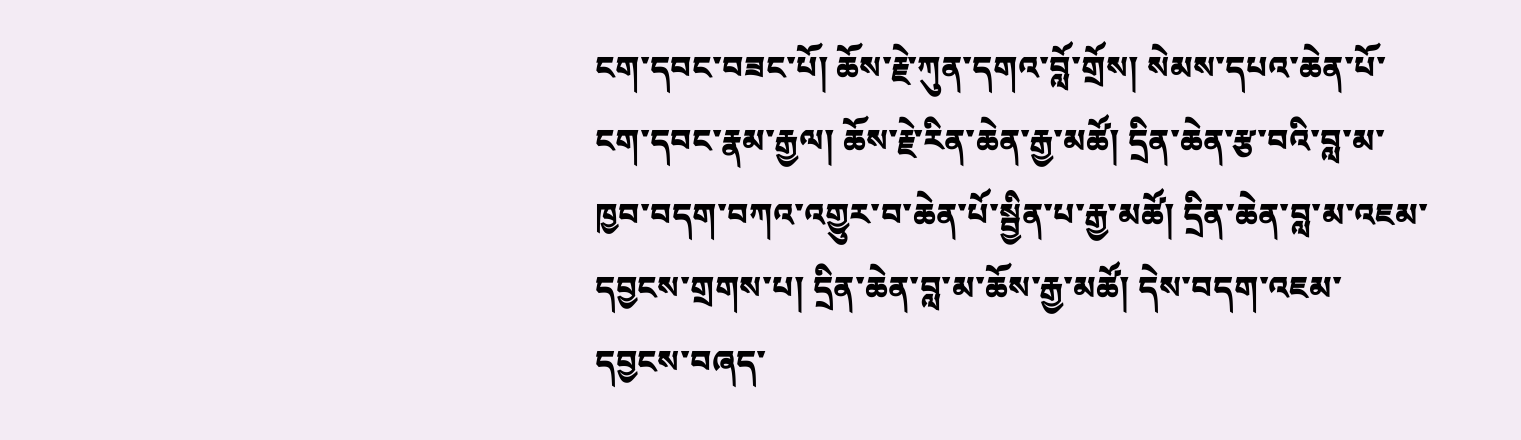ངག་དབང་བཟང་པོ། ཆོས་རྗེ་ཀུན་དགའ་བློ་གྲོས། སེམས་དཔའ་ཆེན་པོ་ངག་དབང་རྣམ་རྒྱལ། ཆོས་རྗེ་རིན་ཆེན་རྒྱ་མཚོ། དྲིན་ཆེན་རྩ་བའི་བླ་མ་ཁྱབ་བདག་བཀའ་འགྱུར་བ་ཆེན་པོ་སྦྱིན་པ་རྒྱ་མཚོ། དྲིན་ཆེན་བླ་མ་འཇམ་དབྱངས་གྲགས་པ། དྲིན་ཆེན་བླ་མ་ཆོས་རྒྱ་མཚོ། དེས་བདག་འཇམ་དབྱངས་བཞད་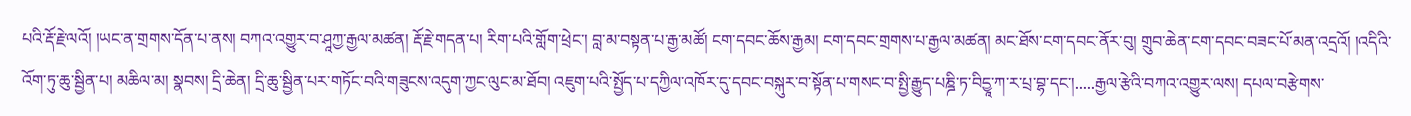པའི་རྡོ་རྗེ་ལའོ། །ཡང་ན་གྲགས་དོན་པ་ནས། བཀའ་འགྱུར་བ་ཤཱཀྱ་རྒྱལ་མཚན། རྡོ་རྗེ་གདན་པ། རིག་པའི་གློག་ཕྲེང་། བླ་མ་བསྟན་པ་རྒྱ་མཚོ། ངག་དབང་ཆོས་རྒྱམ། ངག་དབང་གྲགས་པ་རྒྱལ་མཚན། མང་ཐོས་ངག་དབང་ནོར་བུ། གྲུབ་ཆེན་ངག་དབང་བཟང་པོ་མན་འདྲའོ། །འདིའི་འོག་ཏུ་ཆུ་སྦྱིན་པ། མཆིལ་མ། སྣབས། དྲི་ཆེན། དྲི་ཆུ་སྦྱིན་པར་གཏོང་བའི་གཟུངས་འདུག་ཀྱང་ལུང་མ་ཐོབ། འཇུག་པའི་སྤྱོད་པ་དཀྱིལ་འཁོར་དུ་དབང་བསྐུར་བ་སྟོན་པ་གསང་བ་སྤྱི་རྒྱུད་པཎྜི་ཏ་བིདྱཱ་ཀ་ར་པྲ་བྷ་དང་།.....རྒྱལ་རྩེའི་བཀའ་འགྱུར་ལས། དཔལ་བརྩེགས་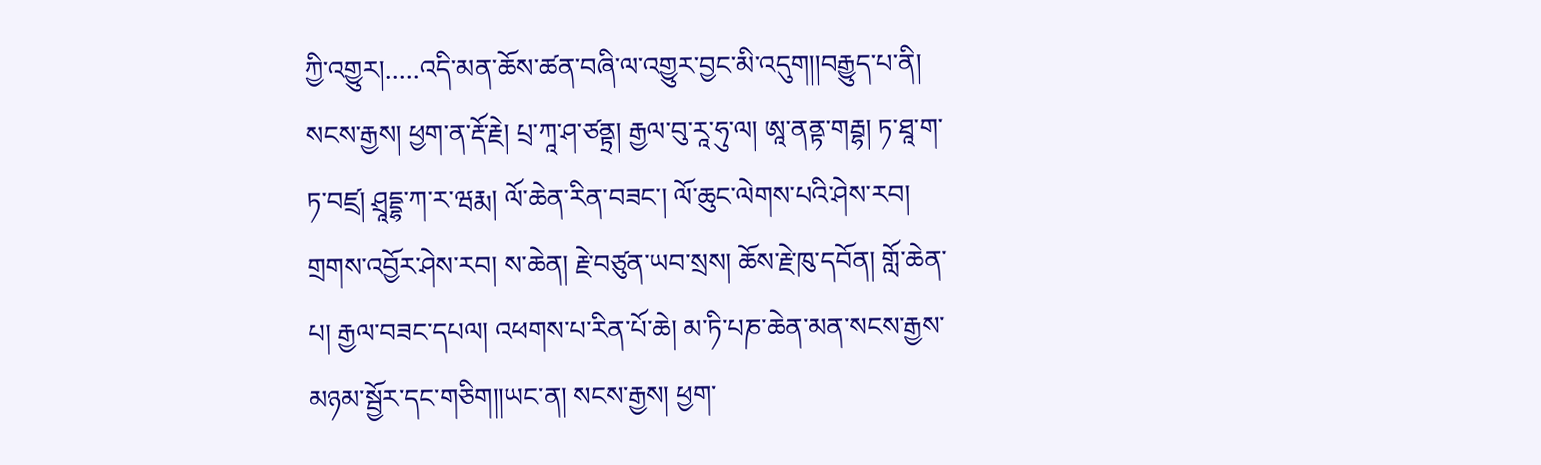ཀྱི་འགྱུར།.....འདི་མན་ཆོས་ཚན་བཞི་ལ་འགྱུར་བྱང་མི་འདུག།།བརྒྱུད་པ་ནི། སངས་རྒྱས། ཕྱག་ན་རྡོ་རྗེ། པྲ་ཀཱ་ཤ་ཙནྟྲ། རྒྱལ་བུ་རཱ་ཧུ་ལ། ཨཱ་ནནྟ་གརྦྷ། ཏ་ཐཱ་ག་ཏ་བཛྲ། ཤྲཱདྡྷ་ཀ་ར་ཝརྨ། ལོ་ཆེན་རིན་བཟང་། ལོ་ཆུང་ལེགས་པའི་ཤེས་རབ། གྲགས་འབྱོར་ཤེས་རབ། ས་ཆེན། རྗེ་བཙུན་ཡབ་སྲས། ཆོས་རྗེ་ཁུ་དབོན། གློ་ཆེན་པ། རྒྱལ་བཟང་དཔལ། འཕགས་པ་རིན་པོ་ཆེ། མ་ཏི་པཎ་ཆེན་མན་སངས་རྒྱས་མཉམ་སྦྱོར་དང་གཅིག།།ཡང་ན། སངས་རྒྱས། ཕྱག་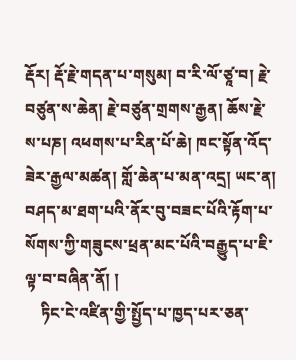རྡོར། རྡོ་རྗེ་གདན་པ་གསུམ། བ་རི་ལོ་ཙཱ་བ། རྗེ་བཙུན་ས་ཆེན། རྗེ་བཙུན་གྲགས་རྒྱན། ཆོས་རྗེ་ས་པཎ། འཕགས་པ་རིན་པོ་ཆེ། ཁང་སྟོན་འོད་ཟེར་རྒྱལ་མཚན། གློ་ཆེན་པ་མན་འདྲ། ཡང་ན། བཤད་མ་ཐག་པའི་ནོར་བུ་བཟང་པོའི་རྟོག་པ་སོགས་ཀྱི་གཟུངས་ཕྲན་མང་པོའི་བརྒྱུད་པ་ཇི་ལྟ་བ་བཞིན་ནོ། །
    ཏིང་ངེ་འཛིན་གྱི་སྤྱོད་པ་ཁྱད་པར་ཅན་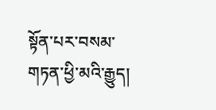སྟོན་པར་བསམ་གཏན་ཕྱི་མའི་རྒྱུད།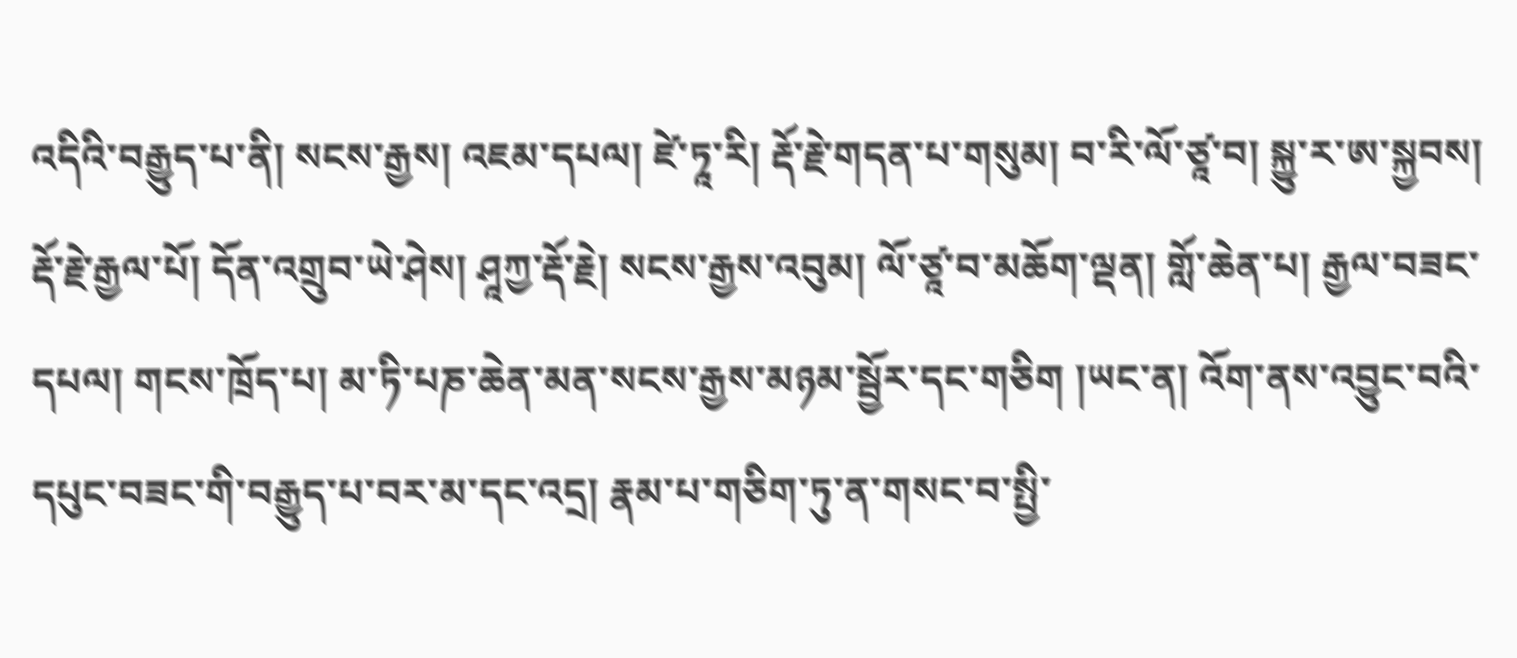འདིའི་བརྒྱུད་པ་ནི། སངས་རྒྱས། འཇམ་དཔལ། ཛེ་ཏཱ་རི། རྡོ་རྗེ་གདན་པ་གསུམ། བ་རི་ལོ་ཙཱ་བ། སྐྱུ་ར་ཨ་སྐྱབས། རྡོ་རྗེ་རྒྱལ་པོ། དོན་འགྲུབ་ཡེ་ཤེས། ཤཱཀྱ་རྡོ་རྗེ། སངས་རྒྱས་འབུམ། ལོ་ཙཱ་བ་མཆོག་ལྡན། གློ་ཆེན་པ། རྒྱལ་བཟང་དཔལ། གངས་ཁྲོད་པ། མ་ཏི་པཎ་ཆེན་མན་སངས་རྒྱས་མཉམ་སྦྱོར་དང་གཅིག །ཡང་ན། འོག་ནས་འབྱུང་བའི་དཔུང་བཟང་གི་བརྒྱུད་པ་བར་མ་དང་འདྲ། རྣམ་པ་གཅིག་ཏུ་ན་གསང་བ་སྤྱི་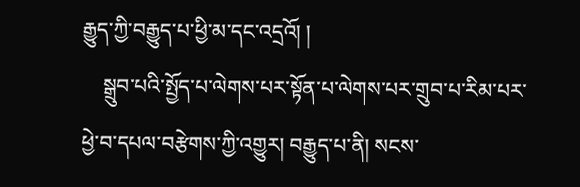རྒྱུད་ཀྱི་བརྒྱུད་པ་ཕྱི་མ་དང་འདྲའོ། །
    སྒྲུབ་པའི་སྤྱོད་པ་ལེགས་པར་སྟོན་པ་ལེགས་པར་གྲུབ་པ་རིམ་པར་ཕྱེ་བ་དཔལ་བརྩེགས་ཀྱི་འགྱུར། བརྒྱུད་པ་ནི། སངས་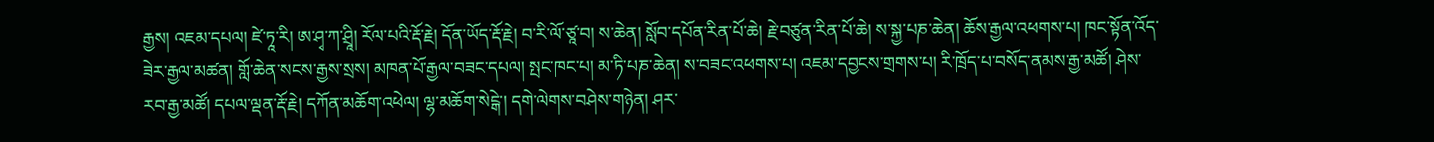རྒྱས། འཇམ་དཔལ། ཛེ་ཏཱ་རི། ཨ་ཤྭ་ཀ་ཤྲཱི། རོལ་པའི་རྡོ་རྗེ། དོན་ཡོད་རྡོ་རྗེ། བ་རི་ལོ་ཙཱ་བ། ས་ཆེན། སློབ་དཔོན་རིན་པོ་ཆེ། རྗེ་བཙུན་རིན་པོ་ཆེ། ས་སྐྱ་པཎ་ཆེན། ཆོས་རྒྱལ་འཕགས་པ། ཁང་སྟོན་འོད་ཟེར་རྒྱལ་མཚན། གློ་ཆེན་སངས་རྒྱས་སྲས། མཁན་པོ་རྒྱལ་བཟང་དཔལ། སྤང་ཁང་པ། མ་ཏི་པཎ་ཆེན། ས་བཟང་འཕགས་པ། འཇམ་དབྱངས་གྲགས་པ། རི་ཁྲོད་པ་བསོད་ནམས་རྒྱ་མཚོ། ཤེས་རབ་རྒྱ་མཚོ། དཔལ་ལྡན་རྡོ་རྗེ། དཀོན་མཆོག་འཕེལ། ལྷ་མཆོག་སེངྒེ་། དགེ་ལེགས་བཤེས་གཉེན། ཤར་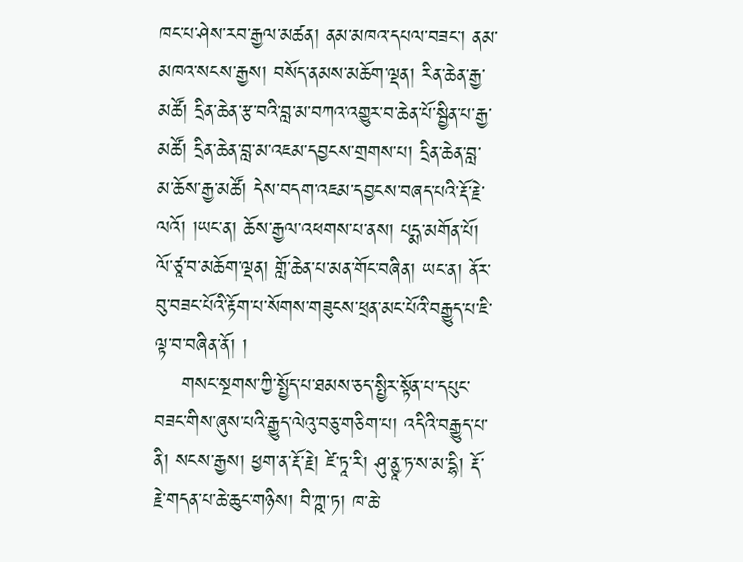ཁང་པ་ཤེས་རབ་རྒྱལ་མཚན། ནམ་མཁའ་དཔལ་བཟང་། ནམ་མཁའ་སངས་རྒྱས། བསོད་ནམས་མཆོག་ལྡན། རིན་ཆེན་རྒྱ་མཚོ། དྲིན་ཆེན་རྩ་བའི་བླ་མ་བཀའ་འགྱུར་བ་ཆེན་པོ་སྦྱིན་པ་རྒྱ་མཚོ། དྲིན་ཆེན་བླ་མ་འཇམ་དབྱངས་གྲགས་པ། དྲིན་ཆེན་བླ་མ་ཆོས་རྒྱ་མཚོ། དེས་བདག་འཇམ་དབྱངས་བཞད་པའི་རྡོ་རྗེ་ལའོ། །ཡང་ན། ཆོས་རྒྱལ་འཕགས་པ་ནས། པདྨ་མགོན་པོ། ལོ་ཙཱ་བ་མཆོག་ལྡན། གློ་ཆེན་པ་མན་གོང་བཞིན། ཡང་ན། ནོར་བུ་བཟང་པོའི་རྟོག་པ་སོགས་གཟུངས་ཕྲན་མང་པོའི་བརྒྱུད་པ་ཇི་ལྟ་བ་བཞིན་ནོ། །
    གསང་སྔགས་ཀྱི་སྤྱོད་པ་ཐམས་ཅད་སྤྱིར་སྟོན་པ་དཔུང་བཟང་གིས་ཞུས་པའི་རྒྱུད་ལེའུ་བཅུ་གཅིག་པ། འདིའི་བརྒྱུད་པ་ནི། སངས་རྒྱས། ཕྱག་ན་རྡོ་རྗེ། ཛེ་ཏཱ་རི། ཤུ་ནྱཱ་ཏ་ས་མ་དྷི། རྡོ་རྗེ་གདན་པ་ཆེ་ཆུང་གཉིས། བི་ཀྵ་ཏ། ཁ་ཆེ་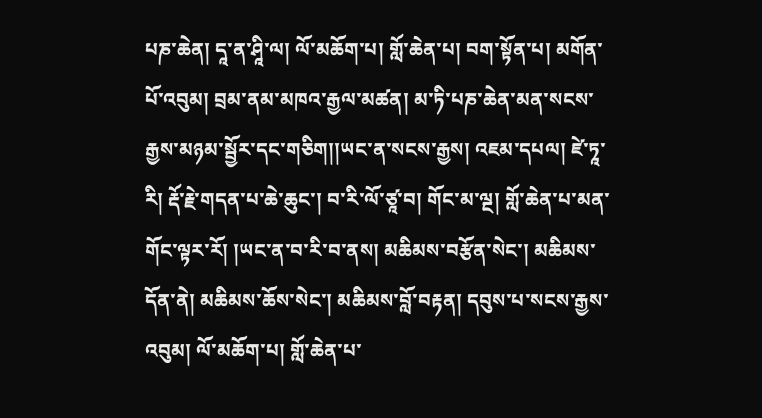པཎ་ཆེན། དཱ་ན་ཤཱི་ལ། ལོ་མཆོག་པ། གློ་ཆེན་པ། བག་སྟོན་པ། མགོན་པོ་འབུམ། བྲམ་ནམ་མཁའ་རྒྱལ་མཚན། མ་ཏི་པཎ་ཆེན་མན་སངས་རྒྱས་མཉམ་སྦྱོར་དང་གཅིག།།ཡང་ན་སངས་རྒྱས། འཇམ་དཔལ། ཛེ་ཏཱ་རི། རྡོ་རྗེ་གདན་པ་ཆེ་ཆུང་། བ་རི་ལོ་ཙཱ་བ། གོང་མ་ལྔ། གློ་ཆེན་པ་མན་གོང་ལྟར་རོ། །ཡང་ན་བ་རི་བ་ནས། མཆིམས་བརྩོན་སེང་། མཆིམས་དོན་ནེ། མཆིམས་ཆོས་སེང་། མཆིམས་བློ་བརྟན། དབུས་པ་སངས་རྒྱས་འབུམ། ལོ་མཆོག་པ། གློ་ཆེན་པ་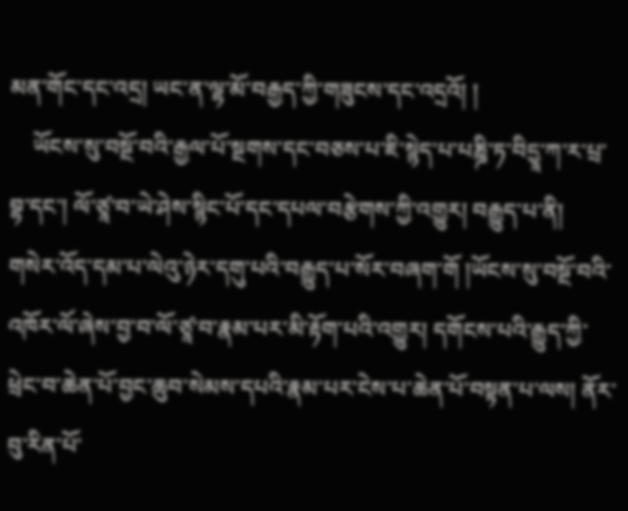མན་གོང་དང་འདྲ། ཡང་ན་ལྷ་མོ་བརྒྱད་ཀྱི་གཟུངས་དང་འདྲའོ། །
    ཡོངས་སུ་བསྔོ་བའི་རྒྱལ་པོ་སྔགས་དང་བཅས་པ་ཇི་སྙེད་པ་པཎྜི་ཏ་བིདྱཱ་ཀ་ར་པྲ་བྷ་དང་། ལོ་ཙཱ་བ་ཡེ་ཤེས་སྙིང་པོ་དང་དཔལ་བརྩེགས་ཀྱི་འགྱུར། བརྒྱུད་པ་ནི། གསེར་འོད་དམ་པ་ལེའུ་ཉེར་དགུ་པའི་བརྒྱུད་པ་སོར་བཞག་གོ །ཡོངས་སུ་བསྔོ་བའི་འཁོར་ལོ་ཞེས་བྱ་བ་ལོ་ཙཱ་བ་རྣམ་པར་མི་རྟོག་པའི་འགྱུར། དགོངས་པའི་རྒྱུད་ཀྱི་ཕྲེང་བ་ཆེན་པོ་བྱང་ཆུབ་སེམས་དཔའི་རྣམ་པར་ངེས་པ་ཆེན་པོ་བསྟན་པ་ལས། ནོར་བུ་རིན་པོ་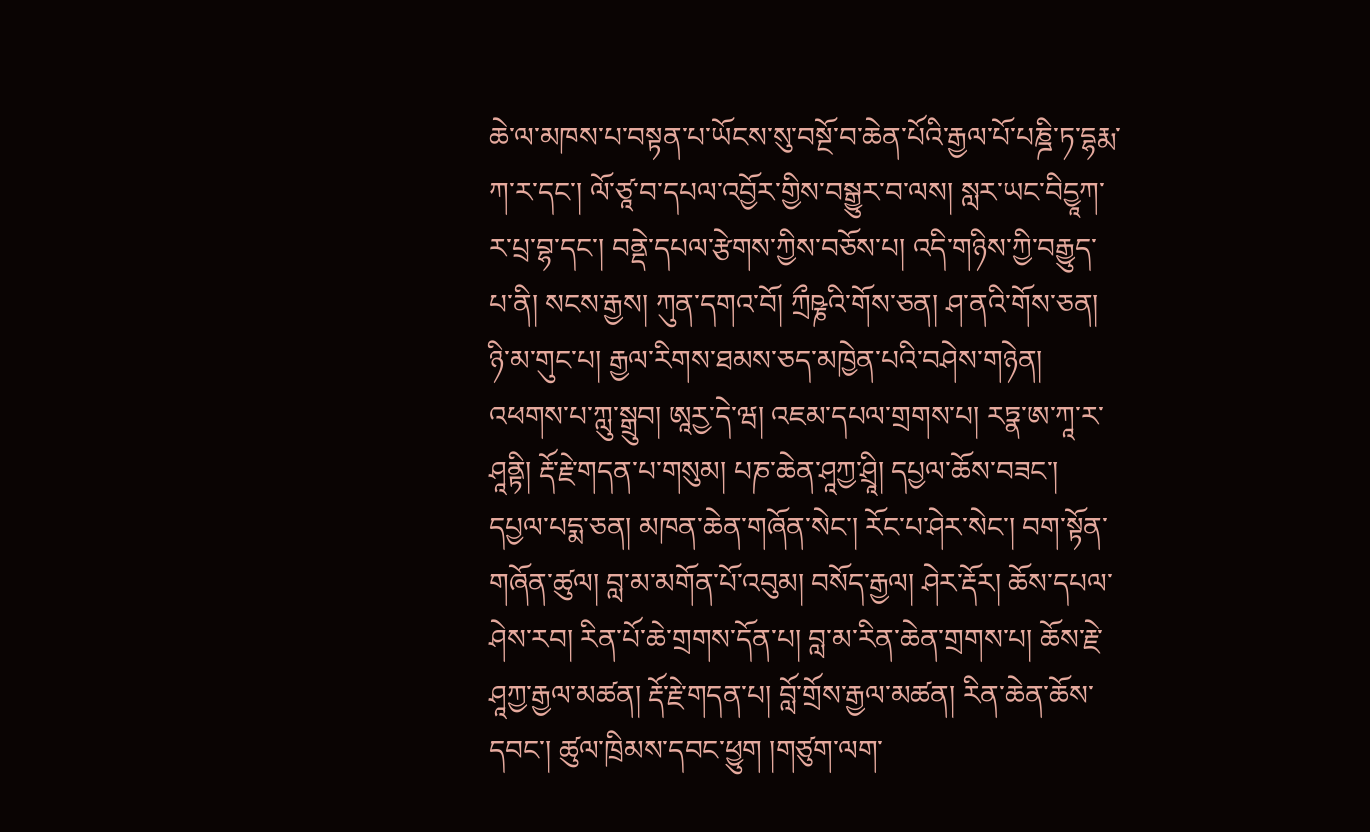ཆེ་ལ་མཁས་པ་བསྟན་པ་ཡོངས་སུ་བསྔོ་བ་ཆེན་པོའི་རྒྱལ་པོ་པཎྜི་ཏ་དྷརྨ་ཀ་ར་དང་། ལོ་ཙཱ་བ་དཔལ་འབྱོར་གྱིས་བསྒྱུར་བ་ལས། སླར་ཡང་བིདྱཱཀ་ར་པྲ་བྷ་དང་། བནྡེ་དཔལ་རྩེགས་ཀྱིས་བཅོས་པ། འདི་གཉིས་ཀྱི་བརྒྱུད་པ་ནི། སངས་རྒྱས། ཀུན་དགའ་བོ། ཀྲྀཥྞའི་གོས་ཅན། ཤ་ནའི་གོས་ཅན། ཉི་མ་གུང་པ། རྒྱལ་རིགས་ཐམས་ཅད་མཁྱེན་པའི་བཤེས་གཉེན། འཕགས་པ་ཀླུ་སྒྲུབ། ཨཱརྱ་དེ་ཝ། འཇམ་དཔལ་གྲགས་པ། རཏྣ་ཨ་ཀཱ་ར་ཤཱནྟི། རྡོ་རྗེ་གདན་པ་གསུམ། པཎ་ཆེན་ཤཱཀྱ་ཤྲཱི། དཔྱལ་ཆོས་བཟང་། དཔྱལ་པདྨ་ཅན། མཁན་ཆེན་གཞོན་སེང་། རོང་པ་ཤེར་སེང་། བག་སྟོན་གཞོན་ཚུལ། བླ་མ་མགོན་པོ་འབུམ། བསོད་རྒྱལ། ཤེར་རྡོར། ཆོས་དཔལ་ཤེས་རབ། རིན་པོ་ཆེ་གྲགས་དོན་པ། བླ་མ་རིན་ཆེན་གྲགས་པ། ཆོས་རྗེ་ཤཱཀྱ་རྒྱལ་མཚན། རྡོ་རྗེ་གདན་པ། བློ་གྲོས་རྒྱལ་མཚན། རིན་ཆེན་ཆོས་དབང་། ཚུལ་ཁྲིམས་དབང་ཕྱུག །གཙུག་ལག་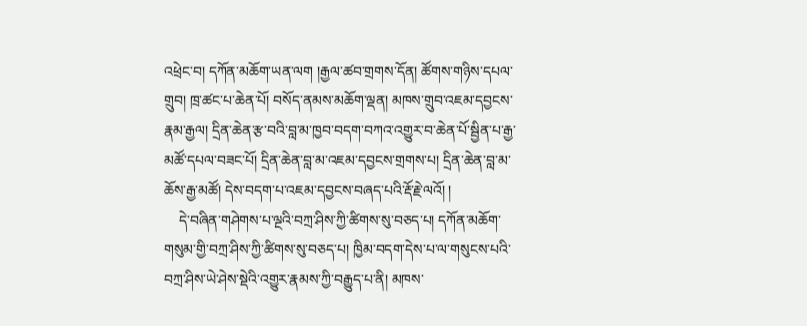འཕྲེང་བ། དཀོན་མཆོག་ཡན་ལག །རྒྱལ་ཚབ་གྲགས་དོན། ཚོགས་གཉིས་དཔལ་གྲུབ། ཁྲ་ཚང་པ་ཆེན་པོ། བསོད་ནམས་མཆོག་ལྡན། མཁས་གྲུབ་འཇམ་དབྱངས་རྣམ་རྒྱལ། དྲིན་ཆེན་རྩ་བའི་བླ་མ་ཁྱབ་བདག་བཀའ་འགྱུར་བ་ཆེན་པོ་སྦྱིན་པ་རྒྱ་མཚོ་དཔལ་བཟང་པོ། དྲིན་ཆེན་བླ་མ་འཇམ་དབྱངས་གྲགས་པ། དྲིན་ཆེན་བླ་མ་ཆོས་རྒྱ་མཚོ། དེས་བདག་པ་འཇམ་དབྱངས་བཞད་པའི་རྡོ་རྗེ་ལའོ། །
    དེ་བཞིན་གཤེགས་པ་ལྔའི་བཀྲ་ཤིས་ཀྱི་ཚིགས་སུ་བཅད་པ། དཀོན་མཆོག་གསུམ་གྱི་བཀྲ་ཤིས་ཀྱི་ཚིགས་སུ་བཅད་པ། ཁྱིམ་བདག་དེས་པ་ལ་གསུངས་པའི་བཀྲ་ཤིས་ཡེ་ཤེས་སྡེའི་འགྱུར་རྣམས་ཀྱི་བརྒྱུད་པ་ནི། མཁས་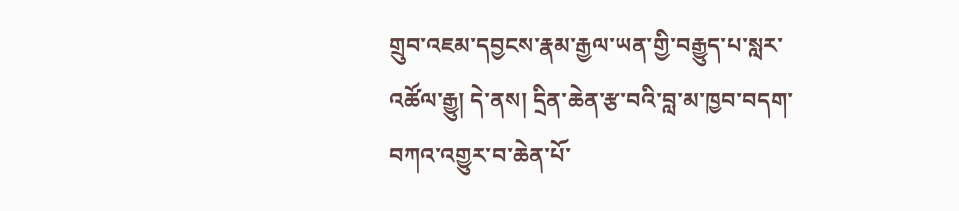གྲུབ་འཇམ་དབྱངས་རྣམ་རྒྱལ་ཡན་གྱི་བརྒྱུད་པ་སླར་འཚོལ་རྒྱུ། དེ་ནས། དྲིན་ཆེན་རྩ་བའི་བླ་མ་ཁྱབ་བདག་བཀའ་འགྱུར་བ་ཆེན་པོ་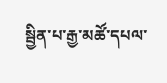སྦྱིན་པ་རྒྱ་མཚོ་དཔལ་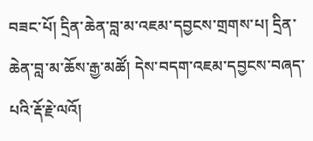བཟང་པོ། དྲིན་ཆེན་བླ་མ་འཇམ་དབྱངས་གྲགས་པ། དྲིན་ཆེན་བླ་མ་ཆོས་རྒྱ་མཚོ། དེས་བདག་འཇམ་དབྱངས་བཞད་པའི་རྡོ་རྗེ་ལའོ།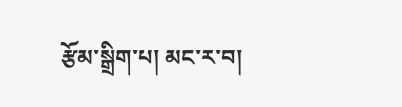རྩོམ་སྒྲིག་པ། མང་ར་བ།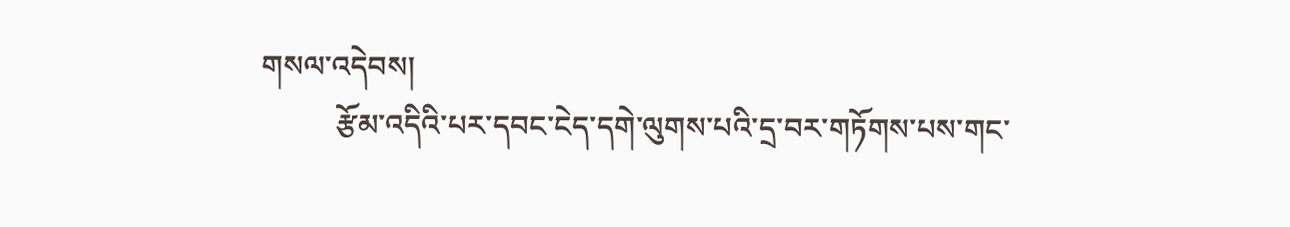གསལ་འདེབས།
          རྩོམ་འདིའི་པར་དབང་ངེད་དགེ་ལུགས་པའི་དྲ་བར་གཏོགས་པས་གང་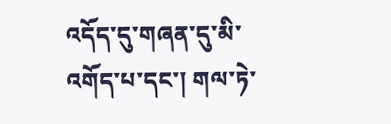འདོད་དུ་གཞན་དུ་མི་འགོད་པ་དང་། གལ་ཏེ་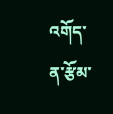འགོད་ན་རྩོམ་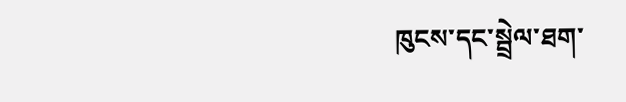ཁུངས་དང་སྦྲེལ་ཐག་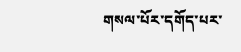གསལ་པོར་དགོད་པར་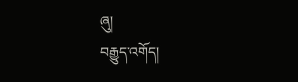ཞུ།
བརྒྱུད་འགོད།